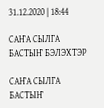31.12.2020 | 18:44

САҤА СЫЛГА БАСТЫҤ БЭЛЭХТЭР

САҤА СЫЛГА БАСТЫҤ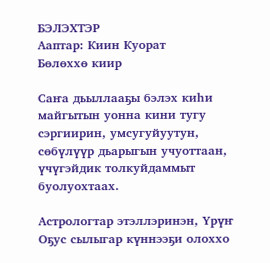БЭЛЭХТЭР
Ааптар: Киин Куорат
Бөлөххө киир

Саҥа дьыллааҕы бэлэх киһи майгытын уонна кини тугу сэргиирин, умсугуйуутун, сөбүлүүр дьарыгын учуоттаан, үчүгэйдик толкуйдаммыт буолуохтаах.

Астрологтар этэллэринэн, Үрүҥ Оҕус сылыгар күннээҕи олоххо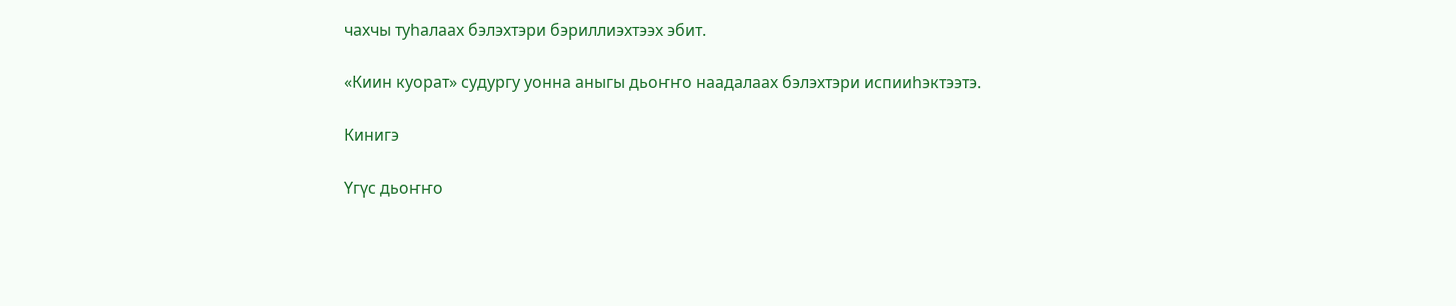чахчы туһалаах бэлэхтэри бэриллиэхтээх эбит.

«Киин куорат» судургу уонна аныгы дьоҥҥо наадалаах бэлэхтэри испииһэктээтэ.

Кинигэ

Үгүс дьоҥҥо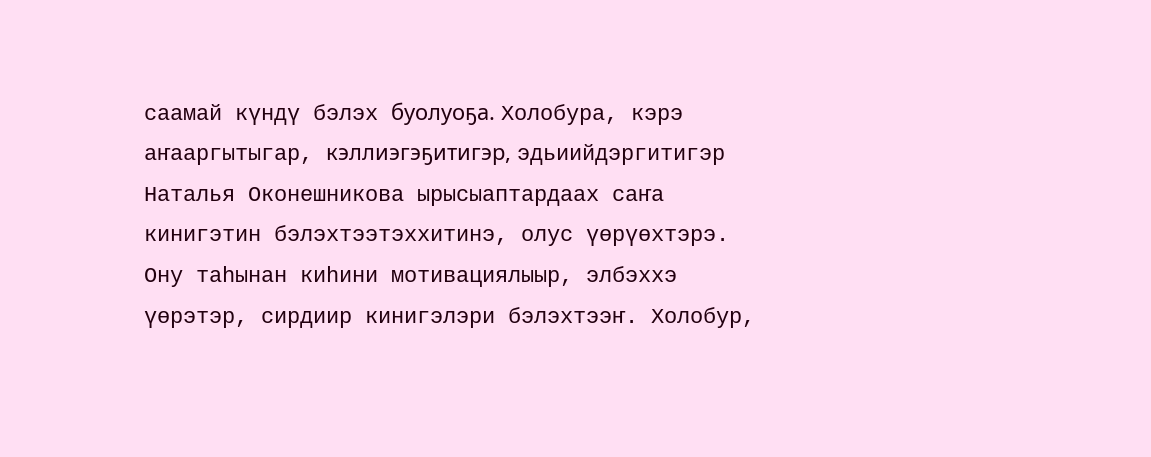саамай күндү бэлэх буолуоҕа. Холобура, кэрэ аҥааргытыгар, кэллиэгэҕитигэр, эдьиийдэргитигэр Наталья Оконешникова ырысыаптардаах саҥа кинигэтин бэлэхтээтэххитинэ, олус үөрүөхтэрэ. Ону таһынан киһини мотивациялыыр, элбэххэ үөрэтэр, сирдиир кинигэлэри бэлэхтээҥ. Холобур,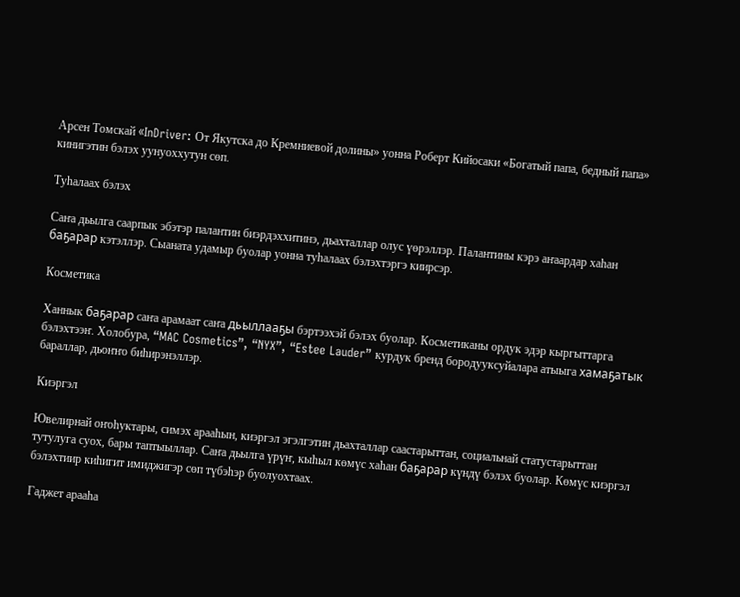Арсен Томскай «InDriver: От Якутска до Кремниевой долины» уонна Роберт Кийосаки «Богатый папа, бедный папа» кинигэтин бэлэх уунуоххутун сөп.

Туһалаах бэлэх

Саҥа дьылга саарпык эбэтэр палантин биэрдэххитинэ, дьахталлар олус үөрэллэр. Палантины кэрэ аҥаардар хаһан баҕарар кэтэллэр. Сыаната удамыр буолар уонна туһалаах бэлэхтэргэ киирсэр.

Косметика

Ханнык баҕарар саҥа арамаат саҥа дьыллааҕы бэртээхэй бэлэх буолар. Косметиканы ордук эдэр кыргыттарга бэлэхтээҥ. Холобура, “MAC Cosmetics”, “NYX”, “Estee Lauder” курдук бренд бородууксуйалара атыыга хамаҕатык бараллар, дьоҥҥо биһирэнэллэр.

Киэргэл

Ювелирнай оҥоһуктары, симэх арааһын, киэргэл эгэлгэтин дьахталлар саастарыттан, социальнай статустарыттан тутулуга суох, бары таптыыллар. Саҥа дьылга үрүҥ, кыһыл көмүс хаһан баҕарар күндү бэлэх буолар. Көмүс киэргэл бэлэхтиир киһигит имиджигэр сөп түбэһэр буолуохтаах.

Гаджет арааһа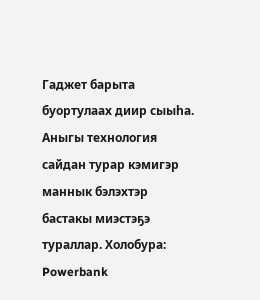Гаджет барыта буортулаах диир сыыһа. Аныгы технология сайдан турар кэмигэр маннык бэлэхтэр бастакы миэстэҕэ тураллар. Холобура: Powerbank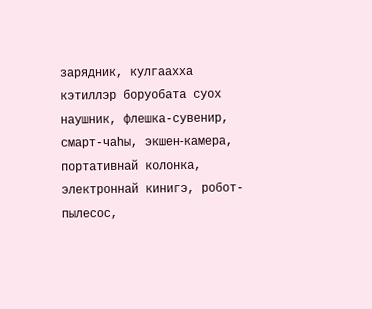зарядник, кулгаахха кэтиллэр боруобата суох наушник, флешка-сувенир, смарт-чаһы, экшен‑камера, портативнай колонка, электроннай кинигэ, робот-пылесос,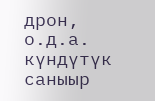дрон,  о.д.а. күндүтүк саныыр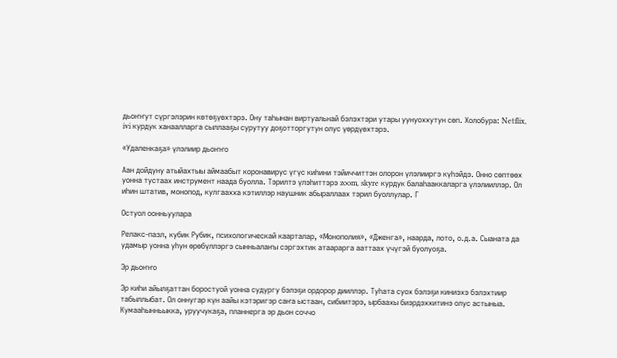дьоҥҥут сүргэлэрин көтөҕүөхтэрэ. Ону таһынан виртуальнай бэлэхтэри утары уунуоххутун сөп. Холобура: Netflix, ivi курдук ханаалларга сыллааҕы сурутуу доҕотторгутун олус үөрдүөхтэрэ.

«Удаленкаҕа» үлэлиир дьоҥҥо

Аан дойдуну атыйахтыы аймаабыт коронавирус үгүс киһини тэйиччиттэн олорон үлэлииргэ күһэйдэ. Онно сөптөөх уонна тустаах инструмент наада буолла. Тэрилтэ үлэһиттэрэ zoom, skyre курдук балаһааккаларга үлэлииллэр. Ол иһин штатив, монопод, кулгаахха кэтиллэр наушник абыраллаах тэрил буоллулар. Г

Остуол оонньуулара

Релакс-пазл, кубик Рубик, психологическай каарталар, «Монополия», «Дженга», наарда, лото, о.д.а. Сыаната да удамыр уонна уһун өрөбүллэргэ сынньалаҥы сэргэхтик атаарарга ааттаах үчүгэй буолуоҕа.

Эр дьоҥҥо

Эр киһи айылҕаттан боростуой уонна судургу бэлэҕи ордорор дииллэр. Туһата суох бэлэҕи киниэхэ бэлэхтиир табыллыбат. Ол оннугар күн аайы кэтэригэр саҥа ыстаан, сибиитэрэ, ырбаахы биэрдэххитинэ олус астыныа. Кумааһынньыкка, уруучукаҕа, планнерга эр дьон соччо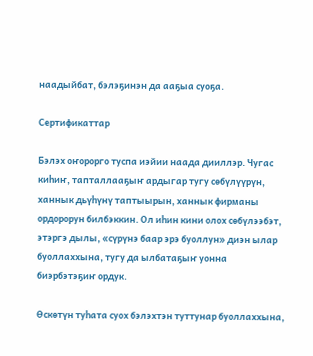наадыйбат, бэлэҕинэн да ааҕыа суоҕа.

Сертификаттар

Бэлэх оҥорорго туспа иэйии наада дииллэр. Чугас киһиҥ, тапталлааҕыҥ ардыгар тугу сөбүлүүрүн, ханнык дьүһүнү таптыырын, ханнык фирманы ордорорун билбэккин. Ол иһин кини олох сөбүлээбэт, этэргэ дылы, «сүрүнэ баар эрэ буоллун» диэн ылар буоллаххына, тугу да ылбатаҕыҥ уонна биэрбэтэҕиҥ ордук.

Өскөтүн туһата суох бэлэхтэн туттунар буоллаххына,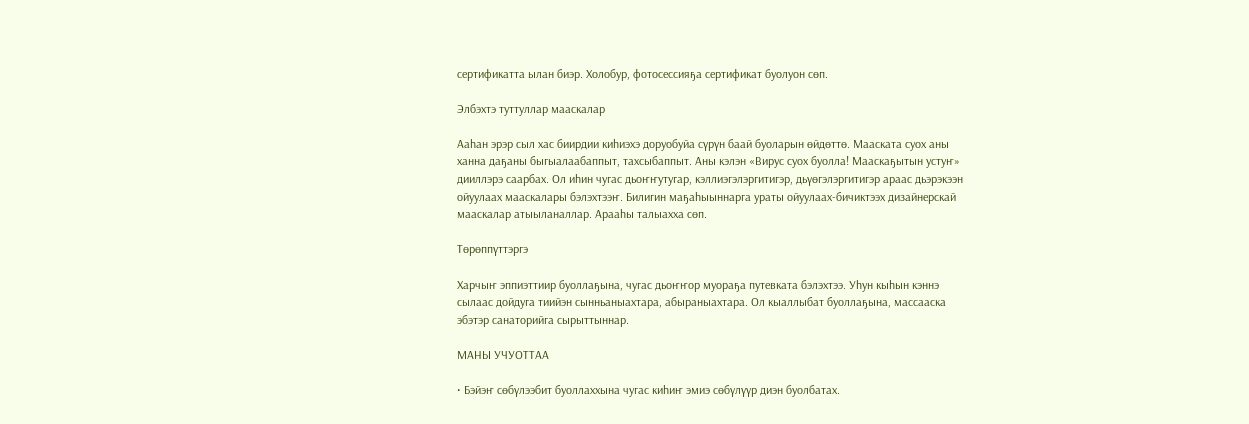сертификатта ылан биэр. Холобур, фотосессияҕа сертификат буолуон сөп.

Элбэхтэ туттуллар мааскалар

Ааһан эрэр сыл хас биирдии киһиэхэ доруобуйа сүрүн баай буоларын өйдөттө. Мааската суох аны ханна даҕаны быгыалаабаппыт, тахсыбаппыт. Аны кэлэн «Вирус суох буолла! Мааскаҕытын устуҥ» дииллэрэ саарбах. Ол иһин чугас дьоҥҥутугар, кэллиэгэлэргитигэр, дьүөгэлэргитигэр араас дьэрэкээн ойуулаах мааскалары бэлэхтээҥ. Билигин маҕаһыыннарга ураты ойуулаах-бичиктээх дизайнерскай мааскалар атыыланаллар. Арааһы талыахха сөп.

Төрөппүттэргэ

Харчыҥ эппиэттиир буоллаҕына, чугас дьоҥҥор муораҕа путевката бэлэхтээ. Уһун кыһын кэннэ сылаас дойдуга тиийэн сынньаныахтара, абыраныахтара. Ол кыаллыбат буоллаҕына, массааска эбэтэр санаторийга сырыттыннар.

МАНЫ УЧУОТТАА

• Бэйэҥ сөбүлээбит буоллаххына чугас киһиҥ эмиэ сөбүлүүр диэн буолбатах.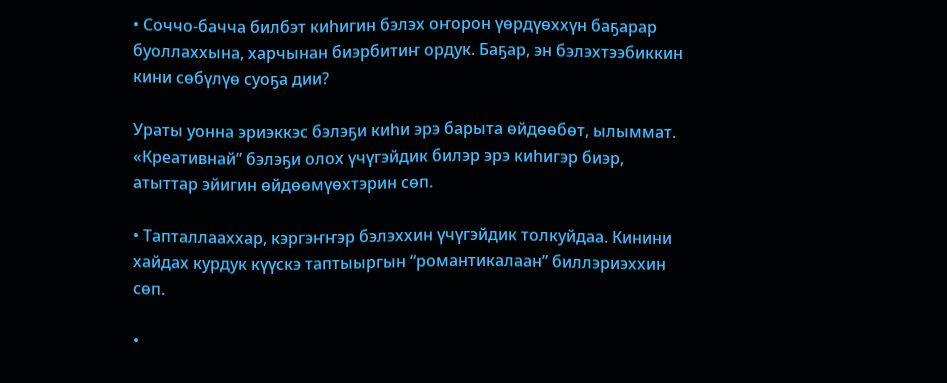• Соччо-бачча билбэт киһигин бэлэх оҥорон үөрдүөххүн баҕарар буоллаххына, харчынан биэрбитиҥ ордук. Баҕар, эн бэлэхтээбиккин кини сөбүлүө суоҕа дии?

Ураты уонна эриэккэс бэлэҕи киһи эрэ барыта өйдөөбөт, ылыммат. «Креативнай” бэлэҕи олох үчүгэйдик билэр эрэ киһигэр биэр, атыттар эйигин өйдөөмүөхтэрин сөп.

• Тапталлааххар, кэргэҥҥэр бэлэххин үчүгэйдик толкуйдаа. Кинини хайдах курдук күүскэ таптыыргын “романтикалаан” биллэриэххин сөп.

•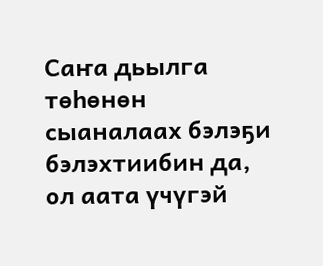Саҥа дьылга төһөнөн сыаналаах бэлэҕи бэлэхтиибин да, ол аата үчүгэй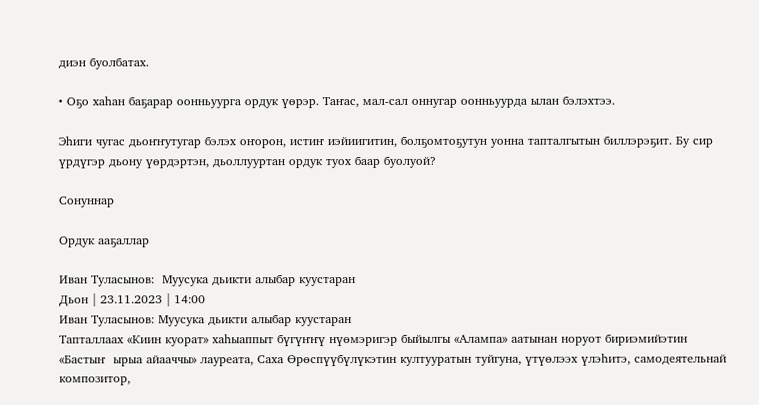диэн буолбатах.

• Оҕо хаһан баҕарар оонньуурга ордук үөрэр. Таҥас, мал-сал оннугар оонньуурда ылан бэлэхтээ.

Эһиги чугас дьоҥҥутугар бэлэх оҥорон, истиҥ иэйиигитин, болҕомтоҕутун уонна тапталгытын биллэрэҕит. Бу сир үрдүгэр дьону үөрдэртэн, дьоллууртан ордук туох баар буолуой?

Сонуннар

Ордук ааҕаллар

Иван Туласынов:  Муусука дьикти алыбар куустаран
Дьон | 23.11.2023 | 14:00
Иван Туласынов: Муусука дьикти алыбар куустаран
Тапталлаах «Киин куорат» хаһыаппыт бүгүҥҥү нүөмэригэр быйылгы «Алампа» аатынан норуот бириэмийэтин «Бастыҥ  ырыа айааччы» лауреата, Саха Өрөспүүбүлүкэтин култууратын туйгуна, үтүөлээх үлэһитэ, самодеятельнай композитор,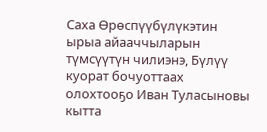Саха Өрөспүүбүлүкэтин ырыа айааччыларын түмсүүтүн чилиэнэ, Бүлүү куорат бочуоттаах олохтооҕо Иван Туласыновы кытта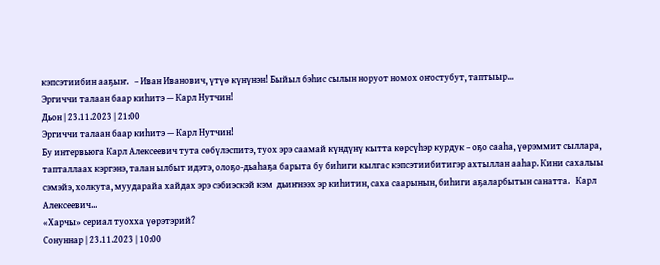кэпсэтиибин ааҕыҥ.   – Иван Иванович, үтүө күнүнэн! Быйыл бэһис сылын норуот номох оҥостубут, таптыыр...
Эргиччи талаан баар киһитэ — Карл Нутчин!
Дьон | 23.11.2023 | 21:00
Эргиччи талаан баар киһитэ — Карл Нутчин!
Бу интервьюга Карл Алексеевич тута сөбүлэспитэ, туох эрэ саамай күндүнү кытта көрсүһэр курдук – оҕо сааһа, үөрэммит сыллара, тапталлаах кэргэнэ, талан ылбыт идэтэ, олоҕо-дьаһаҕа барыта бу биһиги кылгас кэпсэтиибитигэр ахтыллан ааһар. Кини сахалыы сэмэйэ, холкута, муударайа хайдах эрэ сэбиэскэй кэм  дьиҥнээх эр киһитин, саха саарынын, биһиги аҕаларбытын санатта.   Карл Алексеевич...
«Харчы» сериал туохха үөрэтэрий?
Сонуннар | 23.11.2023 | 10:00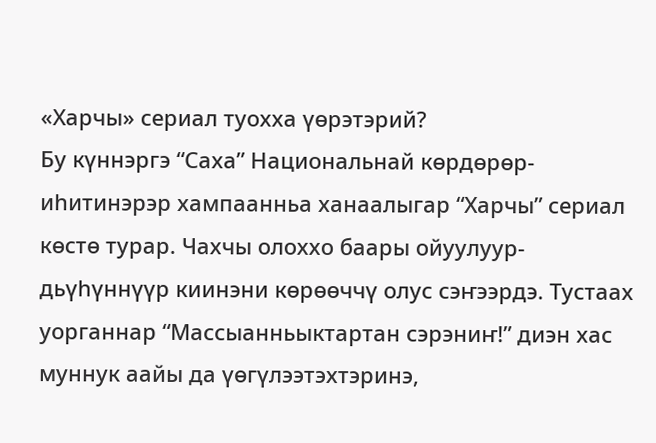«Харчы» сериал туохха үөрэтэрий?
Бу күннэргэ “Саха” Национальнай көрдөрөр-иһитинэрэр хампаанньа ханаалыгар “Харчы” сериал көстө турар. Чахчы олоххо баары ойуулуур-дьүһүннүүр киинэни көрөөччү олус сэҥээрдэ. Тустаах уорганнар “Массыанньыктартан сэрэниҥ!” диэн хас муннук аайы да үөгүлээтэхтэринэ,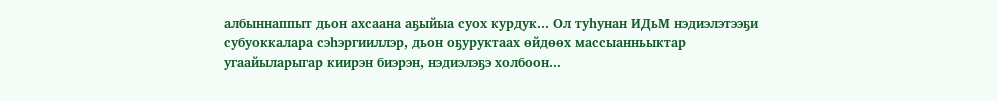албыннаппыт дьон ахсаана аҕыйыа суох курдук... Ол туһунан ИДьМ нэдиэлэтээҕи субуоккалара сэһэргииллэр, дьон оҕуруктаах өйдөөх массыанньыктар угаайыларыгар киирэн биэрэн, нэдиэлэҕэ холбоон...